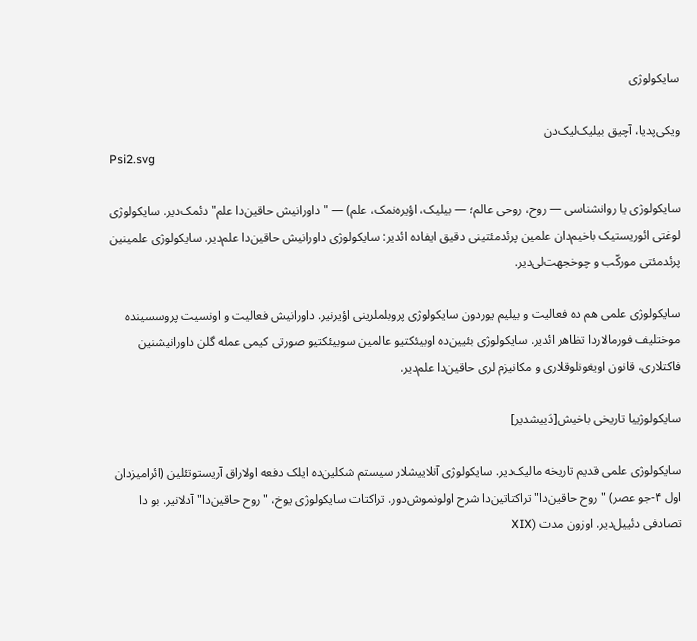سایکولوژی

ویکی‌پدیا، آچیق بیلیک‌لیک‌دن
Psi2.svg

سایکولوژی یا روانشناسی — روح، روحی عالم؛ — بیلیک، اؤیره‌نمک، علم) — "داورانیش حاقین‌دا علم" دئمک‌دیر. سایکولوژی لوغتی ائوریستیک باخیم‌دان علمین پرئدمئتینی دقیق ایفاده ائدیر: سایکولوژی داورانیش حاقین‌دا علم‌دیر. سایکولوژی علمینین پرئدمئتی مورکّب و چوخجهت‌لی‌دیر.

سایکولوژی علمی هم ده فعالیت و بیلیم یوردون سایکولوژی پروبلملرینی اؤیرنیر. داورانیش فعالیت و اونسیت پروسسینده موختلیف فورمالاردا تظاهر ائدیر. سایکولوژی بئیین‌ده اوبیئکتیو عالمین سوبیئکتیو صورتی کیمی عمله گلن داورانیشنین فاکتلاری، قانون اویغونلوقلاری و مکانیزم لری حاقین‌دا علم‌دیر.

سایکولوژییا تاریخی باخیش[دَییشدیر]

سایکولوژی علمی قدیم تاریخه مالیک‌دیر. سایکولوژی آنلاییشلار سیستم شکلین‌ده ایلک دفعه اولاراق آریستوتئلین (ائرامیزدان اول ۴-جو عصر) "روح حاقین‌دا" تراکتاتین‌دا شرح اولونموش‌دور. تراکتات سایکولوژی یوخ، "روح حاقین‌دا" آدلانیر. بو دا تصادفی دئییل‌دیر. اوزون مدت (XIX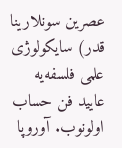عصرین سونلارینا قدر) سایکولوژی علمی فلسفه‌یه عایید فن حساب اولونوب. آوروپا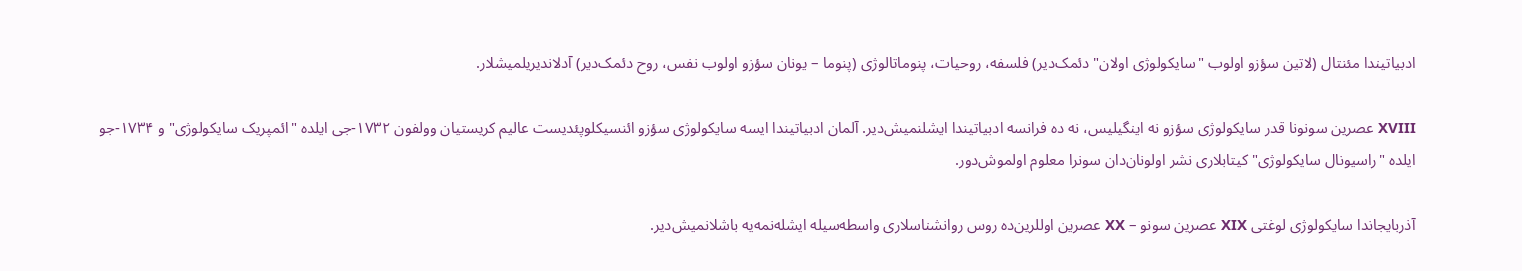ادبیاتیندا مئنتال (لاتین سؤزو اولوب "سایکولوژی اولان" دئمک‌دیر) فلسفه، روحیات، پنوماتالوژی (پنوما – یونان سؤزو اولوب نفس، روح دئمک‌دیر) آدلاندیریلمیشلار.

XVIII عصرین سونونا قدر سایکولوژی سؤزو نه اینگیلیس، نه ده فرانسه ادبیاتیندا ایشلنمیش‌دیر. آلمان ادبیاتیندا ایسه سایکولوژی سؤزو ائنسیکلوپئدیست عالیم کریستیان وولفون ۱۷۳۲-جی ایلده "ائمپریک سایکولوژی" و ۱۷۳۴-جو ایلده "راسیونال سایکولوژی" کیتابلاری نشر اولونان‌دان سونرا معلوم اولموش‌دور.

آذربایجاندا سایکولوژی لوغتی XIX عصرین سونو – XX عصرین اوللرین‌ده روس روانشناسلاری واسطه‌سیله ایشله‌نمه‌یه باشلانمیش‌دیر.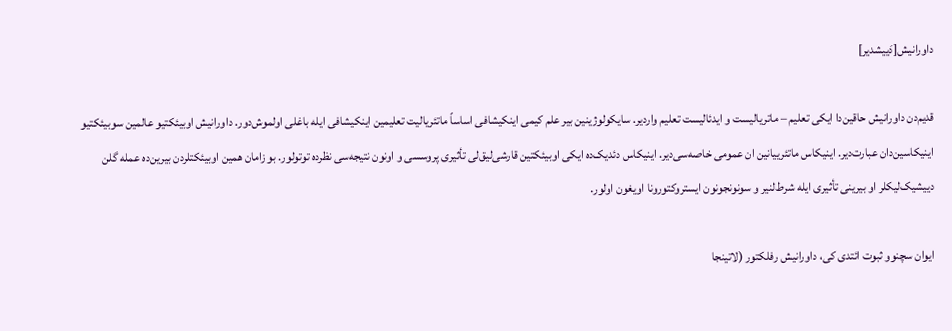داورانیش[دَییشدیر]

قدیم‌دن داورانیش حاقین‌دا ایکی تعلیم – ماتریالیست و ایدئالیست تعلیم واردیر. سایکولوژینین بیر علم کیمی اینکیشافی اساساً ماتئریالیت تعلیمین اینکیشافی ایله باغلی اولموش‌دور. داورانیش اوبیئکتیو عالمین سوبیئکتیو اینیکاسین‌دان عبارت‌دیر. اینیکاس ماتئرییانین ان عمومی خاصه‌سی‌دیر. اینیکاس دئدیک‌ده ایکی اوبیئکتین قارشی‌لیق‌لی تأثیری پروسسی و اونون نتیجه‌سی نظرده توتولور. بو زامان همین اوبیئکتلردن بیرین‌ده عمله گلن دییشیک‌لیکلر او بیرینی تأثیری ایله شرط‌لنیر و سونونجونون ایستروکتورونا اویغون اولور.

ایوان سچنوو ثبوت ائتدی کی، داورانیش رفلکتور (لاتینجا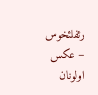رئفلئخوس – عکس اولونان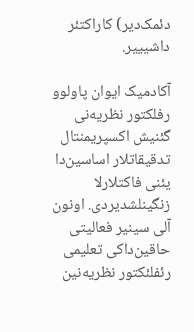دئمک‌دیر) کاراکتئر داشیییر.

آکادمیک ایوان پاولوو رفلکتور نظریه‌نی گئنیش اکسپریمنتال تدقیقاتلار اساسین‌دا یئنی فاکتلارلا زنگینلشدیردی. اونون آلی سینیر فعالیتی حاقین‌داکی تعلیمی رئفلئکتور نظریه‌نین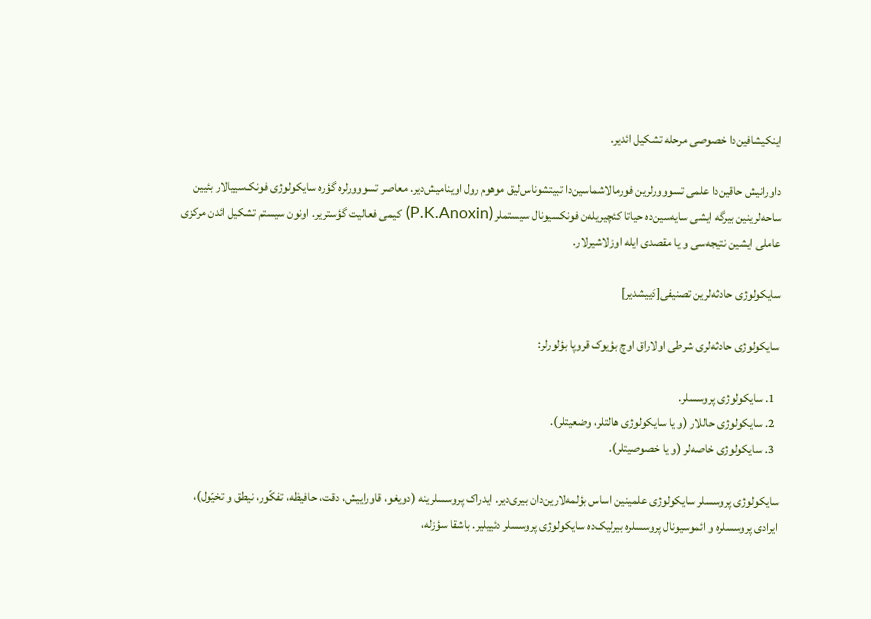اینکیشافین‌دا خصوصی مرحله تشکیل ائدیر.

داورانیش حاقین‌دا علمی تسووورلرین فورمالاشماسین‌دا تبیتشوناس‌لیق موهوم رول اوینامیش‌دیر. معاصر تسووورلره گؤره سایکولوژی فونک‌سییالار بئیین ساحه‌لرینین بیرگه ایشی سایه‌سین‌ده حیاتا کئچیریله‌ن فونکسیونال سیستملر (P.K.Anoxin) کیمی فعالیت گؤستریر. اونون سیستم تشکیل ائدن مرکزی عاملی ایشین نتیجه‌سی و یا مقصدی ایله اوزلاشیرلار.

سایکولوژی حادثه‌لرین تصنیفی[دَییشدیر]

سایکولوژی حادثه‌لری شرطی اولاراق اوچ بؤیوک قروپا بؤلورلر:

  1. سایکولوژی پروسسلر.
  2. سایکولوژی حاللار (و یا سایکولوژی هالتلر، وضعیتلر).
  3. سایکولوژی خاصه‌لر (و یا خصوصیتلر).

سایکولوژی پروسسلر سایکولوژی علمینین اساس بؤلمه‌لارین‌دان بیری‌دیر. ایدراک پروسسلرینه (دویغو، قاوراییش، دقت، حافیظه، تفکّور، نیطق و تخیّول)، ایرادی پروسسلره و ائموسیونال پروسسلره بیرلیک‌ده سایکولوژی پروسسلر دئییلیر. باشقا سؤزله،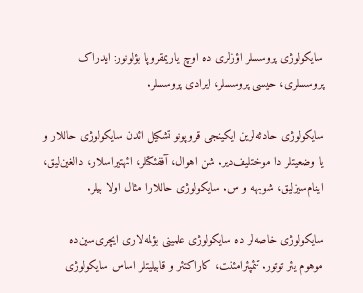سایکولوژی پروسسلر اؤزلری ده اوچ یاریمقروپا بؤلونور: ایدراک پروسسلری، حیسی پروسسلر، ایرادی پروسسلر.

سایکولوژی حادثه‌لرین ایکینجی قروپونو تشکیل ائدن سایکولوژی حاللار و یا وضعیتلر دا موختلیف‌دیر. شن اهوال، آففئکتلر، ائهتیراسلار، دالغین‌لیق، اینام‌سیزلیق، شوبهه و س. سایکولوژی حاللارا مثال اولا بیلر.

سایکولوژی خاصه‌لر ده سایکولوژی علمینی بؤلمه‌لاری ایچری‌سین‌ده موهوم یئر توتور. تئمپئرامئنت، کاراکتئر و قابیلیتلر اساس سایکولوژی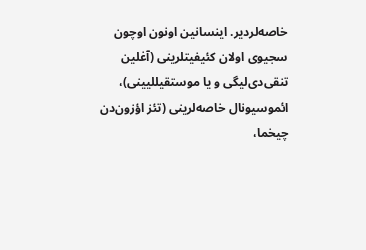خاصه‌لردیر. اینسانین اونون اوچون سجیوی اولان کئیفیتلرینی (آغلین تنقی‌دی‌لیگی و یا موستقیللیینی)، ائموسیونال خاصه‌لرینی (تئز اؤزون‌دن چیخما،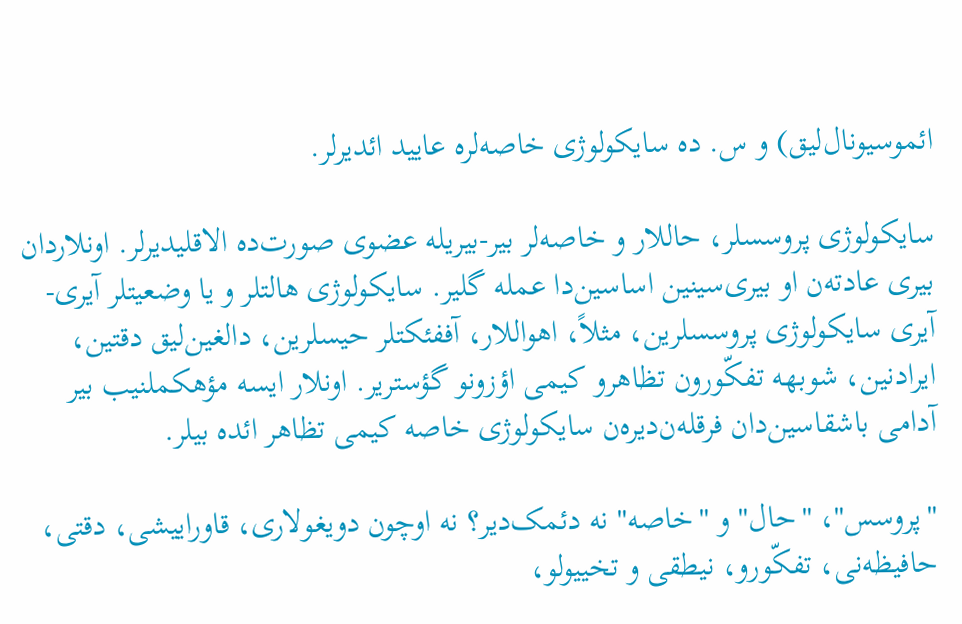ائموسیونال‌لیق) و س. ده سایکولوژی خاصه‌لره عایید ائدیرلر.

سایکولوژی پروسسلر، حاللار و خاصه‌لر بیر-بیریله عضوی صورت‌ده الاقلیدیرلر. اونلاردان بیری عادته‌ن او بیری‌سینین اساسین‌دا عمله گلیر. سایکولوژی هالتلر و یا وضعیتلر آیری-آیری سایکولوژی پروسسلرین، مثلاً، اهواللار، آففئکتلر حیسلرین، دالغین‌لیق دقتین، ایرادنین، شوبهه تفکّورون تظاهرو کیمی اؤزونو گؤستریر. اونلار ایسه مؤهکملنیب بیر آدامی باشقاسین‌دان فرقله‌ن‌دیره‌ن سایکولوژی خاصه کیمی تظاهر ائده بیلر.

"پروسس"، "حال" و "خاصه" نه دئمک‌دیر؟ نه اوچون دویغولاری، قاوراییشی، دقتی، حافیظه‌نی، تفکّورو، نیطقی و تخییولو،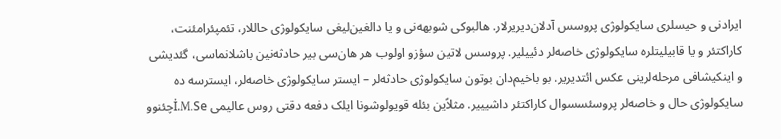ایرادنی و حیسلری سایکولوژی پروسس آدلان‌دیریرلار. هالبوکی شوبهه‌نی و یا دالغین‌لیغی سایکولوژی حاللار، تئمپئرامئنت، کاراکتئر و یا قابیلیتلره سایکولوژی خاصه‌لر دئییلیر. پروسس لاتین سؤزو اولوب هر هان‌سی بیر حادثه‌نین باشلانماسی، گئدیشی و اینکیشافی مرحله‌لرینی عکس ائتدیریر. بو باخیم‌دان بوتون سایکولوژی حادثه‌لر – ایستر سایکولوژی خاصه‌لر، ایسترسه ده سایکولوژی حال و خاصه‌لر پروسئسسوال کاراکتئر داشیییر. مثلاًین بئله قویولوشونا ایلک دفعه دقتی روس عالیمی İ.M.Seچئنوو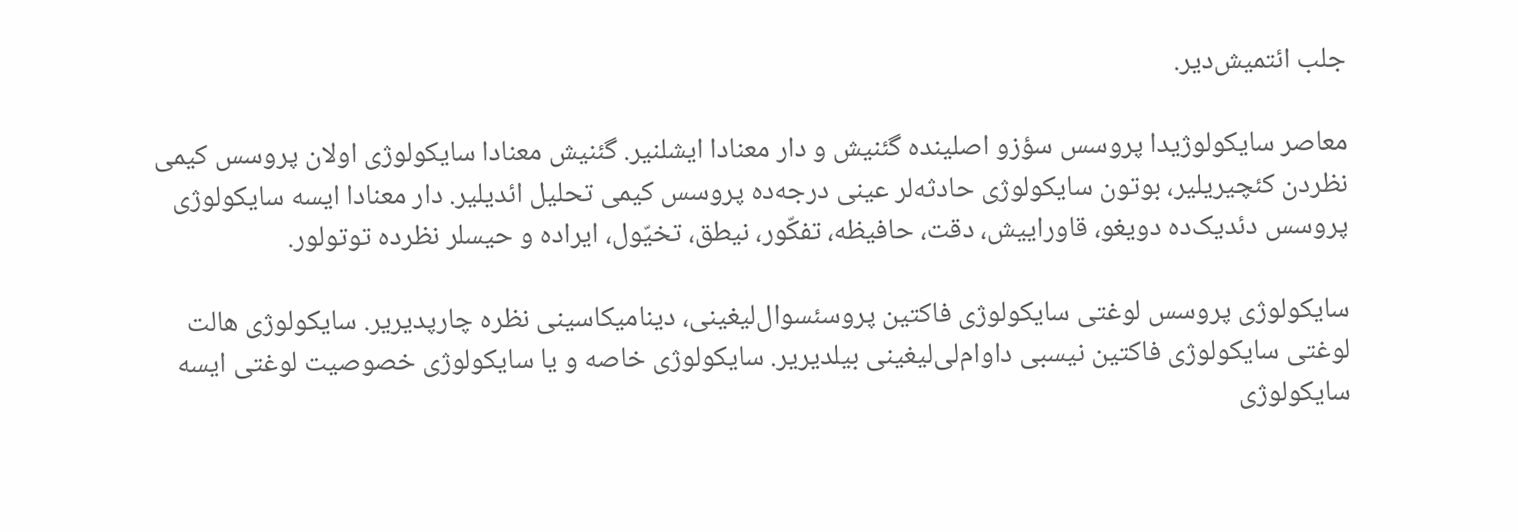جلب ائتمیش‌دیر.

معاصر سایکولوژیدا پروسس سؤزو اصلینده گئنیش و دار معنادا ایشلنیر. گئنیش معنادا سایکولوژی اولان پروسس کیمی نظردن کئچیریلیر، بوتون سایکولوژی حادثه‌لر عینی درجه‌ده پروسس کیمی تحلیل ائدیلیر. دار معنادا ایسه سایکولوژی پروسس دئدیک‌ده دویغو، قاوراییش، دقت، حافیظه، تفکّور، نیطق، تخیّول، ایراده و حیسلر نظرده توتولور.

سایکولوژی پروسس لوغتی سایکولوژی فاکتین پروسئسوال‌لیغینی، دینامیکاسینی نظره چارپدیریر. سایکولوژی هالت لوغتی سایکولوژی فاکتین نیسبی داوام‌لی‌لیغینی بیلدیریر. سایکولوژی خاصه و یا سایکولوژی خصوصیت لوغتی ایسه سایکولوژی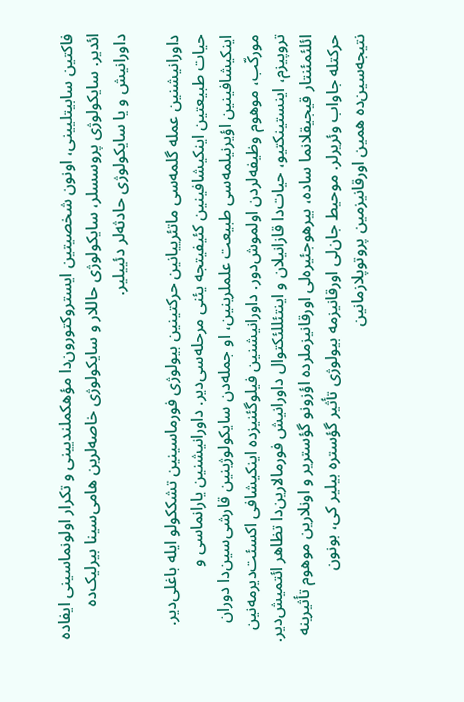فاکتین سابیتلیینی، اونون شخصیتین ایستروکتورون‌دا مؤهکملندیینی و تکرار اولونماسینی ایفاده ائدیر. سایکولوژی پروسسلر، سایکولوژی حاللار و سایکولوژی خاصه‌لرین هامی‌سینا بیرلیک‌ده داورانیش و یا سایکولوژی حادثه‌لر دئییلیر.

داورانیشنین عمله گلمه‌سی ماتئرییانین حرکتینین بیولوژی فورماسینین تشککولو ایله باغلی‌دیر. حیات طبیعتین اینکیشافینین کئیفیتجه یئنی مرحله‌سی‌دیر. داورانیشنین یارانماسی و اینکیشافینین اؤیرنیلمه‌سی طبیعت علملرینین، او جمله‌دن سایکولوژینین قارشی‌سین‌دا دوران مورکّب، موهوم وظیفه‌لردن اولموش‌دور. داورانیشنین فیلوگئنیزده اینکیشافی اکسئت‌دیرمه‌نین تروپیزم، اینستینکتیو، حیات‌دا قازانیلان و اینتئللئکتوال داورانیش فورمالارین‌دا تظاهر ائتمیش‌دیر. ائلئمئنتار قیجیقلانما ساده، بیرهوجئیره‌لی اورقانیزملرده اؤزونو گؤستریر و اونلارین موهوم تأثیرینه حرکتله جاواب وئریرلر. موحیط جان‌لی اورقانیزمه بیولوژی تأثیر گؤستره بیلیر کی، بونون نتیجه‌سین‌ده همین اورقانیزمین پروتوپلازمانین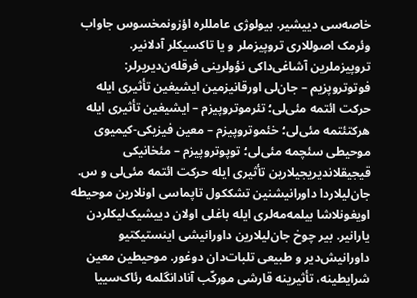خاصه‌سی دییشیر. بیولوژی عامللره اؤزونمخسوس جاواب وئرمک اصوللاری تروپیزملر و یا تاکسیکلر آدلانیر. تروپیزملرین آشاغی‌داکی نؤولرینی فرقله‌ن‌دیریرلر: فوتوتروپزیم – جان‌لی اورقانیزمین ایشیغین تأثیری ایله حرکت ائتمه مئی‌لی؛ تئرموتروپیزم – ایشیغین تأثیری ایله هرکتئتمه مئی‌لی؛ خئموتروپیزم – معین فیزیکی-کیمیوی موحیطی سئچمه مئی‌لی؛ توپوتروپیزم – مئخانیکی قیجیقلاندیریجیلارین تأثیری ایله حرکت ائتمه مئی‌لی و س. جان‌لیلاردا داورانیشنین تشککول تاپماسی اونلارین موحیطه اویغونلاشا بیلمه‌مه‌لری ایله باغلی اولان دییشیک‌لیکلردن یارانیر. بیر چوخ جان‌لیلارین داورانیشی اینستیکتیو داورانیش‌دیر و طبیعی تلبات‌دان دوغور. موحیطین معین شرایطینه، تأثیرینه قارشی مورکّب آنادانگلمه رئاک‌سییا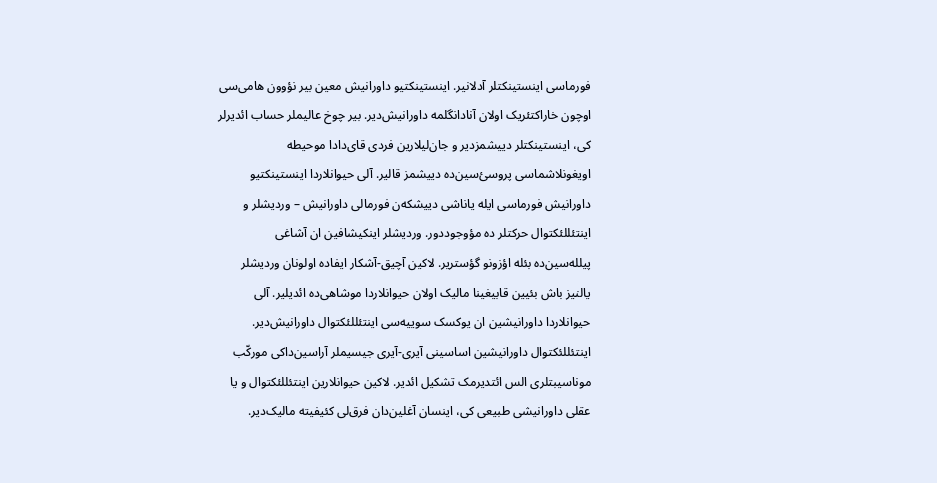فورماسی اینستینکتلر آدلانیر. اینستینکتیو داورانیش معین بیر نؤوون هامی‌سی اوچون خاراکتئریک اولان آنادانگلمه داورانیش‌دیر. بیر چوخ عالیملر حساب ائدیرلر کی، اینستینکتلر دییشمزدیر و جان‌لیلارین فردی قای‌دادا موحیطه اویغونلاشماسی پروسئ‌سین‌ده دییشمز قالیر. آلی حیوانلاردا اینستینکتیو داورانیش فورماسی ایله یاناشی دییشکه‌ن فورمالی داورانیش – وردیشلر و اینتئللئکتوال حرکتلر ده مؤوجوددور. وردیشلر اینکیشافین ان آشاغی پیلله‌سین‌ده بئله اؤزونو گؤستریر. لاکین آچیق-آشکار ایفاده اولونان وردیشلر یالنیز باش بئیین قابیغینا مالیک اولان حیوانلاردا موشاهی‌ده ائدیلیر. آلی حیوانلاردا داورانیشین ان یوکسک سوییه‌سی اینتئللئکتوال داورانیش‌دیر. اینتئللئکتوال داورانیشین اساسینی آیری-آیری جیسیملر آراسین‌داکی مورکّب موناسیبتلری الس ائتدیرمک تشکیل ائدیر. لاکین حیوانلارین اینتئللئکتوال و یا عقلی داورانیشی طبیعی کی، اینسان آغلین‌دان فرق‌لی کئیفیته مالیک‌دیر.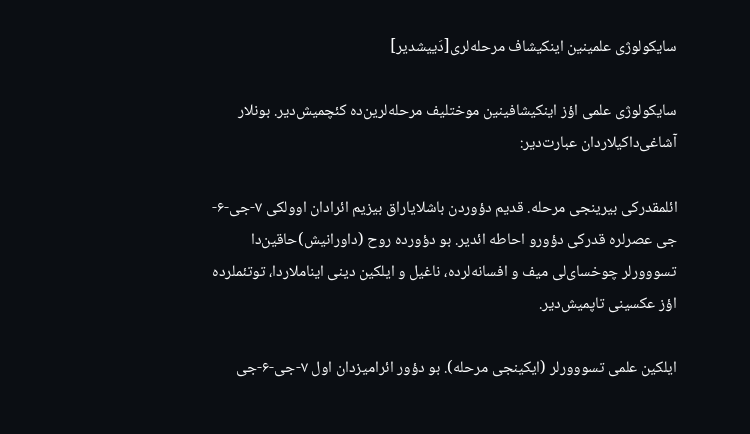سایکولوژی علمینین اینکیشاف مرحله‌لری[دَییشدیر]

سایکولوژی علمی اؤز اینکیشافینین موختلیف مرحله‌لرین‌ده کئچمیش‌دیر. بونلار آشاغی‌داکیلاردان عبارت‌دیر:

ائلمقدرکی بیرینجی مرحله. قدیم دؤوردن باشلایاراق بیزیم ائرادان اوولکی ۷-جی-۶-جی عصرلره قدرکی دؤورو احاطه ائدیر. بو دؤورده روح (داورانیش)حاقین‌دا تسووورلر چوخسای‌لی میف و افسانه‌لرده، ناغیل و ایلکین دینی ایناملاردا، توتئملرده اؤز عکسینی تاپمیش‌دیر.

ایلکین علمی تسووورلر (ایکینجی مرحله). بو دؤور ائرامیزدان اول ۷-جی-۶-جی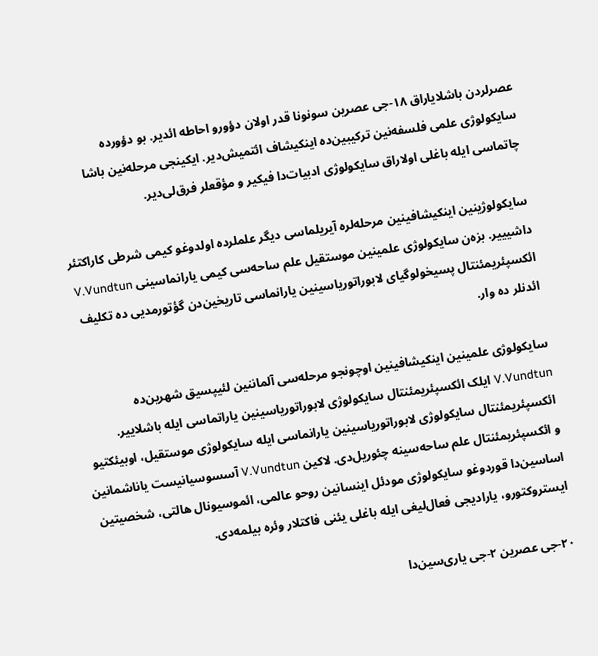عصرلردن باشلایاراق ۱۸-جی عصرین سونونا قدر اولان دؤورو احاطه ائدیر. بو دؤورده سایکولوژی علمی فلسفه‌نین ترکیبین‌ده اینکیشاف ائتمیش‌دیر. ایکینجی مرحله‌نین باشا چاتماسی ایله باغلی اولاراق سایکولوژی ادبیات‌دا فیکیر و مؤقعلر فرق‌لی‌دیر.

سایکولوژینین اینکیشافینین مرحله‌لره آیریلماسی دیگر علملرده اولدوغو کیمی شرطی کاراکتئر داشیییر. بزه‌ن سایکولوژی علمینین موستقیل علم ساحه‌سی کیمی یارانماسینی V.Vundtun ائکسپئریمئنتال پسیخولوگیای لابوراتوریاسینین یارانماسی تاریخین‌دن گؤتورمدیی ده تکلیف ائدنلر ده وار.

سایکولوژی علمینین اینکیشافینین اوچونجو مرحله‌سی آلماننین لئیپسیق شهرین‌ده V.Vundtun ایلک ائکسپئریمئنتال سایکولوژی لابوراتوریاسینین یاراتماسی ایله باشلاییر. ائکسپئریمئنتال سایکولوژی لابوراتوریاسینین یارانماسی ایله سایکولوژی موستقیل، اوبیئکتیو و ائکسپئریمئنتال علم ساحه‌سینه چئوریل‌دی. لاکین V.Vundtun آسسوسیانیست یاناشمانین اساسین‌دا قوردوغو سایکولوژی مودئل اینسانین روحو عالمی، ائموسیونال هالتی، شخصیتین ایستروکتورو، یارادیجی فعال‌لیغی ایله باغلی یئنی فاکتلار وئره بیلمه‌دی.

۲۰-جی عصرین ۲-جی یاری‌سین‌دا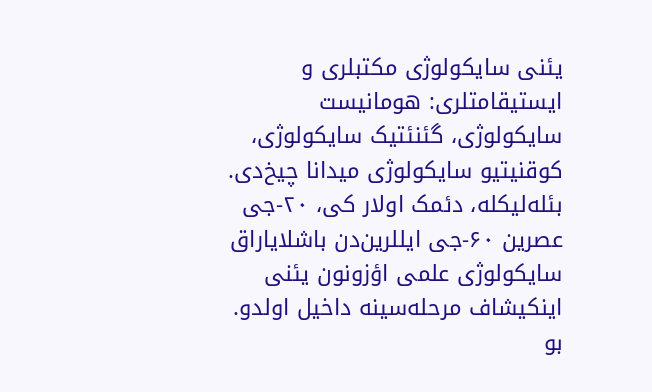یئنی سایکولوژی مکتبلری و ایستیقامتلری: هومانیست سایکولوژی، گئنئتیک سایکولوژی، کوقنیتیو سایکولوژی میدانا چیخ‌دی. بئله‌لیکله، دئمک اولار کی، ۲۰-جی عصرین ۶۰-جی ایللرین‌دن باشلایاراق سایکولوژی علمی اؤزونون یئنی اینکیشاف مرحله‌سینه داخیل اولدو. بو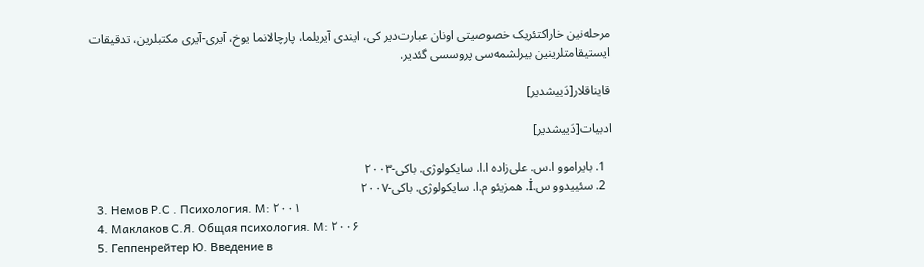مرحله‌نین خاراکتئریک خصوصیتی اونان عبارت‌دیر کی، ایندی آیریلما، پارچالانما یوخ، آیری-آیری مکتبلرین، تدقیقات ایستیقامتلرینین بیرلشمه‌سی پروسسی گئدیر.

قایناقلار[دَییشدیر]

ادبیات[دَییشدیر]

  1. بایراموو ا.س. علی‌زاده ا.ا. سایکولوژی. باکی-۲۰۰۳
  2. سئییدوو س.İ. همزیئو م.ا. سایکولوژی. باکی-۲۰۰۷
  3. Немов Р.С . Психология. М: ۲۰۰۱
  4. Маклаков С.Я. Общая психология. М: ۲۰۰۶
  5. Геппенрейтер Ю. Введение в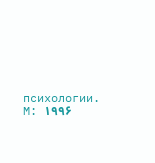психологии. М: ۱۹۹۶